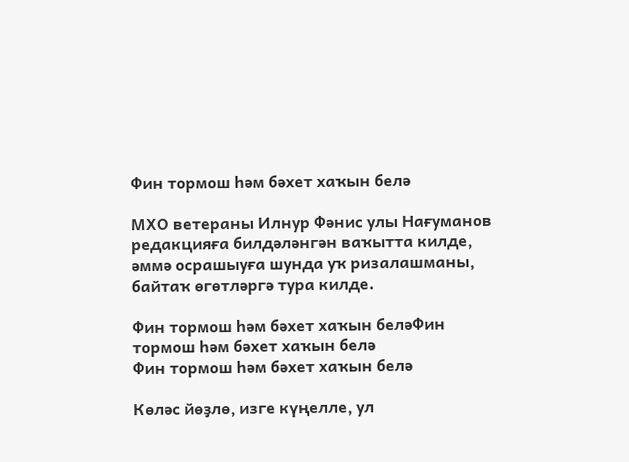Фин тормош һәм бәхет хаҡын белә

МХО ветераны Илнур Фәнис улы Нағуманов редакцияға билдәләнгән ваҡытта килде, әммә осрашыуға шунда уҡ ризалашманы, байтаҡ өгөтләргә тура килде.

Фин тормош һәм бәхет хаҡын беләФин тормош һәм бәхет хаҡын белә
Фин тормош һәм бәхет хаҡын белә

Көләс йөҙлө, изге күңелле, ул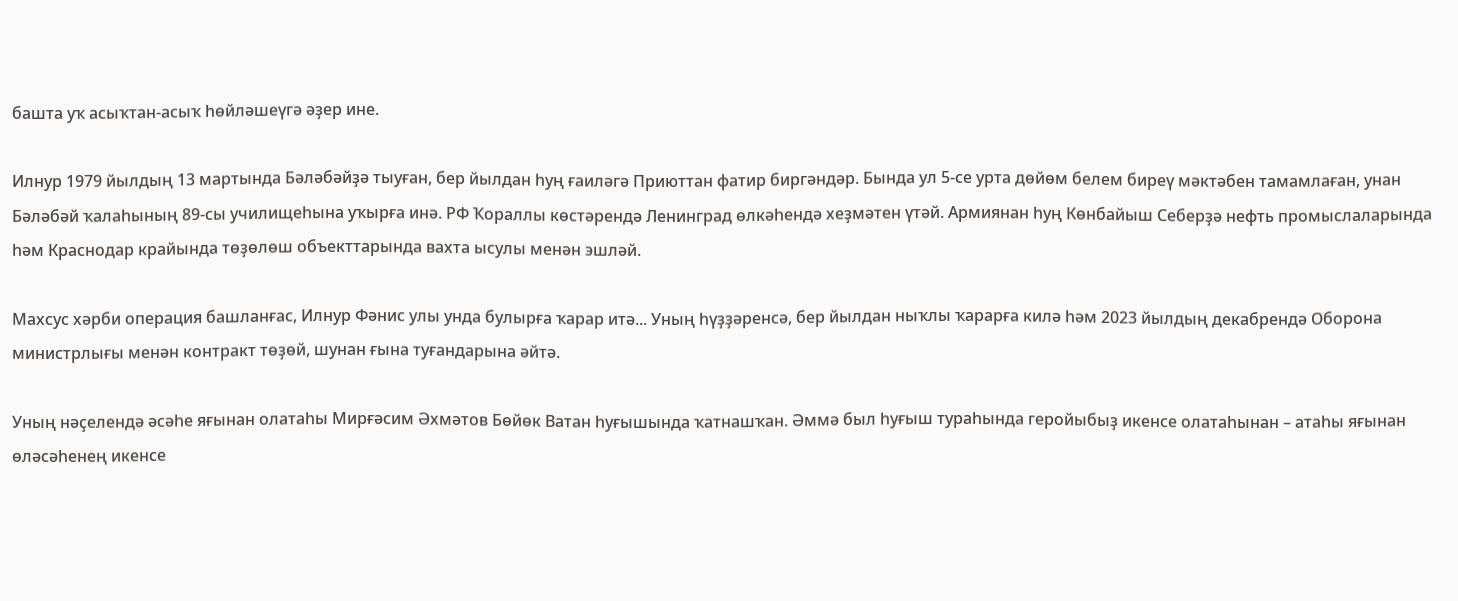башта уҡ асыҡтан-асыҡ һөйләшеүгә әҙер ине.

Илнур 1979 йылдың 13 мартында Бәләбәйҙә тыуған, бер йылдан һуң ғаиләгә Приюттан фатир биргәндәр. Бында ул 5-се урта дөйөм белем биреү мәктәбен тамамлаған, унан Бәләбәй ҡалаһының 89-сы училищеһына уҡырға инә. РФ Ҡораллы көстәрендә Ленинград өлкәһендә хеҙмәтен үтәй. Армиянан һуң Көнбайыш Себерҙә нефть промыслаларында һәм Краснодар крайында төҙөлөш объекттарында вахта ысулы менән эшләй.

Махсус хәрби операция башланғас, Илнур Фәнис улы унда булырға ҡарар итә... Уның һүҙҙәренсә, бер йылдан ныҡлы ҡарарға килә һәм 2023 йылдың декабрендә Оборона министрлығы менән контракт төҙөй, шунан ғына туғандарына әйтә.

Уның нәҫелендә әсәһе яғынан олатаһы Мирғәсим Әхмәтов Бөйөк Ватан һуғышында ҡатнашҡан. Әммә был һуғыш тураһында геройыбыҙ икенсе олатаһынан – атаһы яғынан өләсәһенең икенсе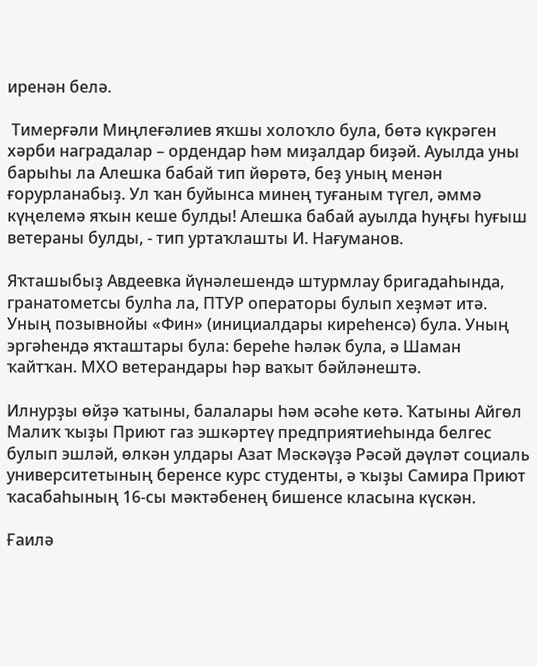иренән белә.

 Тимерғәли Миңлеғәлиев яҡшы холоҡло була, бөтә күкрәген хәрби наградалар – ордендар һәм миҙалдар биҙәй. Ауылда уны барыһы ла Алешка бабай тип йөрөтә, беҙ уның менән ғорурланабыҙ. Ул ҡан буйынса минең туғаным түгел, әммә күңелемә яҡын кеше булды! Алешка бабай ауылда һуңғы һуғыш ветераны булды, - тип уртаҡлашты И. Нағуманов.

Яҡташыбыҙ Авдеевка йүнәлешендә штурмлау бригадаһында, гранатометсы булһа ла, ПТУР операторы булып хеҙмәт итә. Уның позывнойы «Фин» (инициалдары киреһенсә) була. Уның эргәһендә яҡташтары була: береһе һәләк була, ә Шаман ҡайтҡан. МХО ветерандары һәр ваҡыт бәйләнештә.

Илнурҙы өйҙә ҡатыны, балалары һәм әсәһе көтә. Ҡатыны Айгөл Малиҡ ҡыҙы Приют газ эшкәртеү предприятиеһында белгес булып эшләй, өлкән улдары Азат Мәскәүҙә Рәсәй дәүләт социаль университетының беренсе курс студенты, ә ҡыҙы Самира Приют ҡасабаһының 16-сы мәктәбенең бишенсе класына күскән.

Ғаилә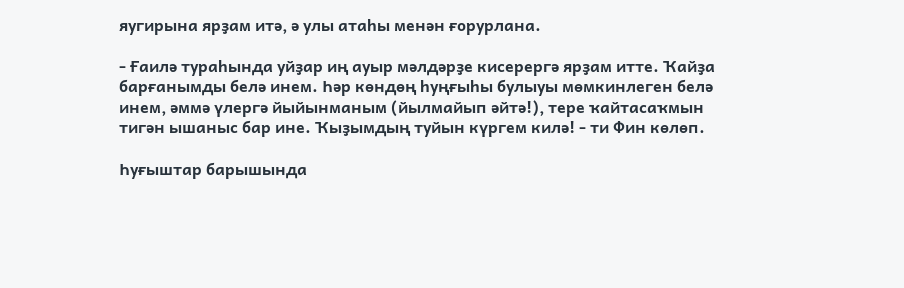яугирына ярҙам итә, ә улы атаһы менән ғорурлана.

- Ғаилә тураһында уйҙар иң ауыр мәлдәрҙе кисерергә ярҙам итте. Ҡайҙа барғанымды белә инем. Һәр көндөң һуңғыһы булыуы мөмкинлеген белә инем, әммә үлергә йыйынманым (йылмайып әйтә!), тере ҡайтасаҡмын тигән ышаныс бар ине. Ҡыҙымдың туйын күргем килә! - ти Фин көлөп.

Һуғыштар барышында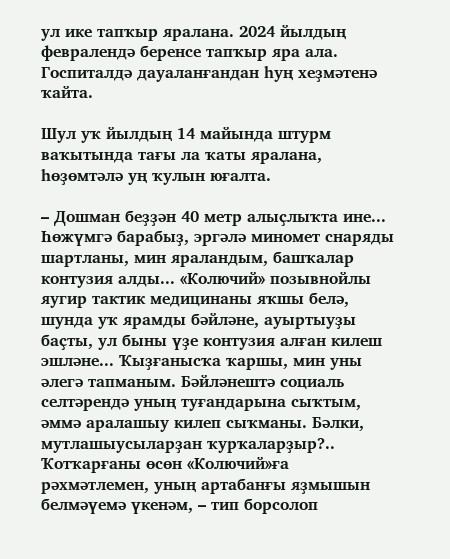ул ике тапҡыр яралана. 2024 йылдың февралендә беренсе тапҡыр яра ала. Госпиталдә дауаланғандан һуң хеҙмәтенә ҡайта.

Шул уҡ йылдың 14 майында штурм ваҡытында тағы ла ҡаты яралана, һөҙөмтәлә уң ҡулын юғалта.

– Дошман беҙҙән 40 метр алыҫлыҡта ине... Һөжүмгә барабыҙ, эргәлә миномет снаряды шартланы, мин яраландым, башҡалар контузия алды... «Колючий» позывнойлы яугир тактик медицинаны яҡшы белә, шунда уҡ ярамды бәйләне, ауыртыуҙы баҫты, ул быны үҙе контузия алған килеш эшләне... Ҡыҙғанысҡа ҡаршы, мин уны әлегә тапманым. Бәйләнештә социаль селтәрендә уның туғандарына сыҡтым, әммә аралашыу килеп сыҡманы. Бәлки, мутлашыусыларҙан ҡурҡаларҙыр?.. Ҡотҡарғаны өсөн «Колючий»ға рәхмәтлемен, уның артабанғы яҙмышын белмәүемә үкенәм, – тип борсолоп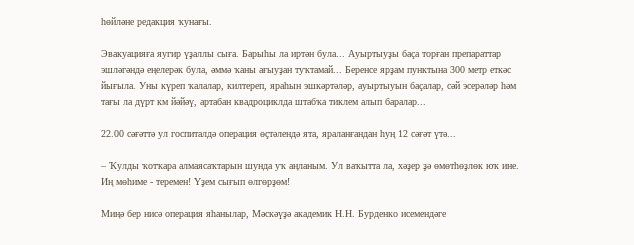һөйләне редакция ҡунағы.

Эвакуацияға яугир үҙаллы сыға. Барыһы ла иртән була... Ауыртыуҙы баҫа торған препараттар эшләгәндә еңелерәк була, әммә ҡаны ағыуҙан туҡтамай... Беренсе ярҙам пунктына 300 метр еткәс йығыла. Уны күреп ҡалалар, килтереп, яраһын эшкәртәләр, ауыртыуын баҫалар, сәй эсерәләр һәм тағы ла дүрт км йәйәү, артабан квадроциклда штабҡа тиклем алып баралар...

22.00 сәғәттә ул госпиталдә операция өҫтәлендә ята, яраланғандан һуң 12 сәғәт үтә...

– Ҡулды ҡотҡара алмаясаҡтарын шунда уҡ аңланым. Ул ваҡытта ла, хәҙер ҙә өмөтһөҙлөк юҡ ине. Иң мөһиме - теремен! Үҙем сығып өлгөрҙөм!

Миңә бер нисә операция яһанылар, Мәскәүҙә академик Н.Н. Бурденко исемендәге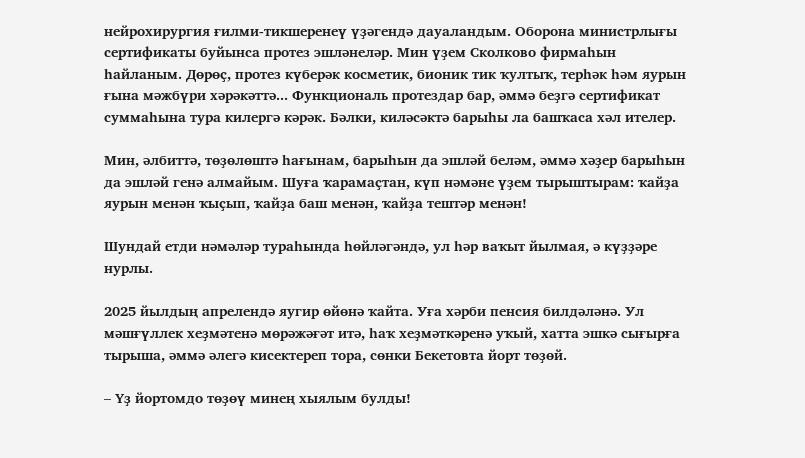нейрохирургия ғилми-тикшеренеү үҙәгендә дауаландым. Оборона министрлығы сертификаты буйынса протез эшләнеләр. Мин үҙем Сколково фирмаһын һайланым. Дөрөҫ, протез күберәк косметик, бионик тик ҡултыҡ, терһәк һәм яурын ғына мәжбүри хәрәкәттә... Функциональ протездар бар, әммә беҙгә сертификат суммаһына тура килергә кәрәк. Бәлки, киләсәктә барыһы ла башҡаса хәл ителер.

Мин, әлбиттә, төҙөлөштә һағынам, барыһын да эшләй беләм, әммә хәҙер барыһын да эшләй генә алмайым. Шуға ҡарамаҫтан, күп нәмәне үҙем тырыштырам: ҡайҙа яурын менән ҡыҫып, ҡайҙа баш менән, ҡайҙа тештәр менән!

Шундай етди нәмәләр тураһында һөйләгәндә, ул һәр ваҡыт йылмая, ә күҙҙәре нурлы.

2025 йылдың апрелендә яугир өйөнә ҡайта. Уға хәрби пенсия билдәләнә. Ул мәшғүллек хеҙмәтенә мөрәжәғәт итә, һаҡ хеҙмәткәренә уҡый, хатта эшкә сығырға тырыша, әммә әлегә кисектереп тора, сөнки Бекетовта йорт төҙөй.

– Үҙ йортомдо төҙөү минең хыялым булды!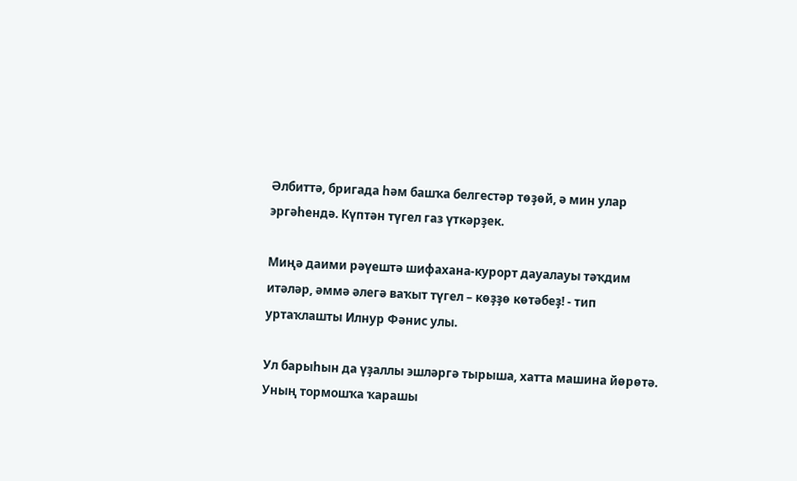Әлбиттә, бригада һәм башҡа белгестәр төҙөй, ә мин улар эргәһендә. Күптән түгел газ үткәрҙек.

Миңә даими рәүештә шифахана-курорт дауалауы тәҡдим итәләр, әммә әлегә ваҡыт түгел – көҙҙө көтәбеҙ! - тип уртаҡлашты Илнур Фәнис улы.

Ул барыһын да үҙаллы эшләргә тырыша, хатта машина йөрөтә. Уның тормошҡа ҡарашы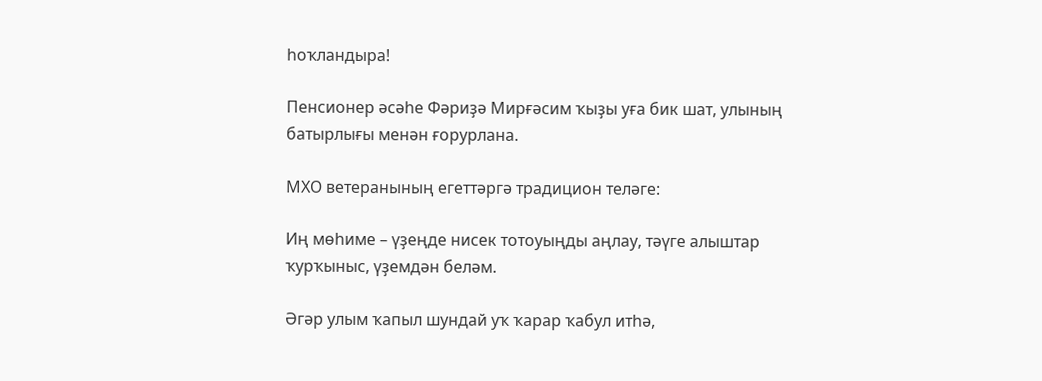һоҡландыра!

Пенсионер әсәһе Фәриҙә Мирғәсим ҡыҙы уға бик шат, улының батырлығы менән ғорурлана.

МХО ветеранының егеттәргә традицион теләге:

Иң мөһиме – үҙеңде нисек тотоуыңды аңлау, тәүге алыштар ҡурҡыныс, үҙемдән беләм.

Әгәр улым ҡапыл шундай уҡ ҡарар ҡабул итһә,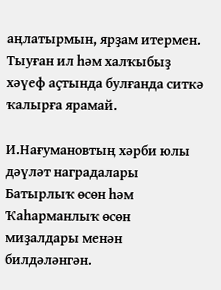аңлатырмын, ярҙам итермен. Тыуған ил һәм халҡыбыҙ хәүеф аҫтында булғанда ситкә ҡалырға ярамай.

И.Нағумановтың хәрби юлы дәүләт наградалары Батырлыҡ өсөн һәм Ҡаһарманлыҡ өсөн миҙалдары менән билдәләнгән.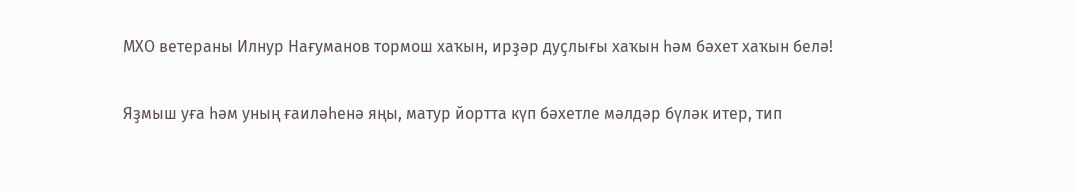МХО ветераны Илнур Нағуманов тормош хаҡын, ирҙәр дуҫлығы хаҡын һәм бәхет хаҡын белә!

Яҙмыш уға һәм уның ғаиләһенә яңы, матур йортта күп бәхетле мәлдәр бүләк итер, тип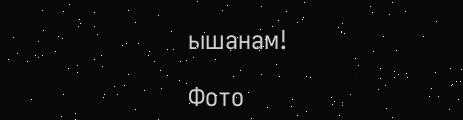ышанам!

Фото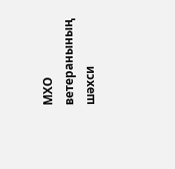МХО ветеранының шәхси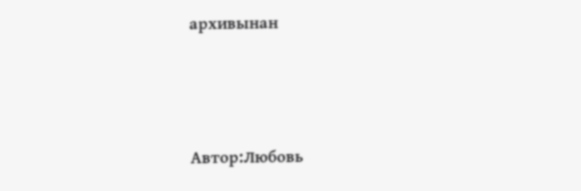архивынан





Автор:Любовь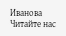Иванова
Читайте нас